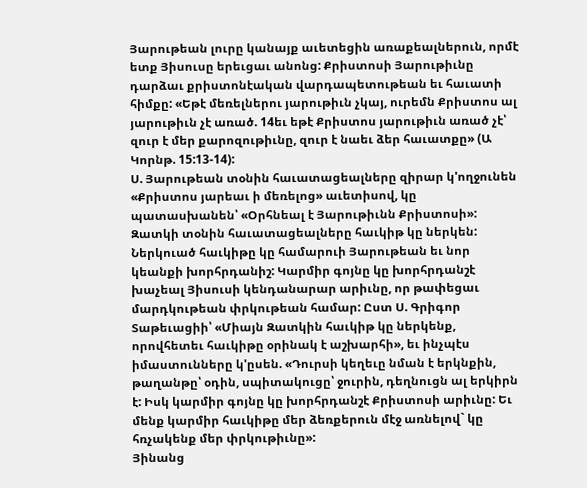Յարութեան լուրը կանայք աւետեցին առաքեալներուն, որմէ ետք Յիսուսը երեւցաւ անոնց: Քրիստոսի Յարութիւնը դարձաւ քրիստոնէական վարդապետութեան եւ հաւատի հիմքը: «Եթէ մեռելներու յարութիւն չկայ, ուրեմն Քրիստոս ալ յարութիւն չէ առած. 14եւ եթէ Քրիստոս յարութիւն առած չէ՝ զուր է մեր քարոզութիւնը, զուր է նաեւ ձեր հաւատքը» (Ա Կորնթ. 15:13-14):
Ս. Յարութեան տօնին հաւատացեալները զիրար կ'ողջունեն «Քրիստոս յարեաւ ի մեռելոց» աւետիսով, կը պատասխանեն՝ «Օրհնեալ է Յարութիւնն Քրիստոսի»:
Զատկի տօնին հաւատացեալները հաւկիթ կը ներկեն: Ներկուած հաւկիթը կը համարուի Յարութեան եւ նոր կեանքի խորհրդանիշ: Կարմիր գոյնը կը խորհրդանշէ խաչեալ Յիսուսի կենդանարար արիւնը, որ թափեցաւ մարդկութեան փրկութեան համար: Ըստ Ս. Գրիգոր Տաթեւացիի՝ «Միայն Զատկին հաւկիթ կը ներկենք, որովհետեւ հաւկիթը օրինակ է աշխարհի», եւ ինչպէս իմաստունները կ'ըսեն. «Դուրսի կեղեւը նման է երկնքին, թաղանթը՝ օդին, սպիտակուցը՝ ջուրին, դեղնուցն ալ երկիրն է: Իսկ կարմիր գոյնը կը խորհրդանշէ Քրիստոսի արիւնը: Եւ մենք կարմիր հաւկիթը մեր ձեռքերուն մէջ առնելով` կը հռչակենք մեր փրկութիւնը»:
Յինանց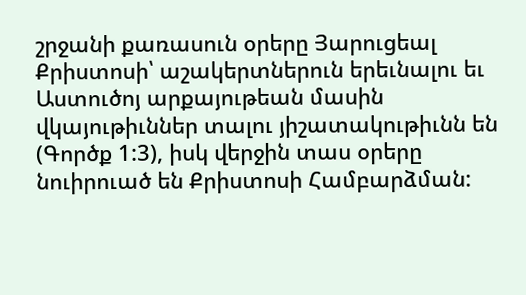շրջանի քառասուն օրերը Յարուցեալ Քրիստոսի՝ աշակերտներուն երեւնալու եւ Աստուծոյ արքայութեան մասին վկայութիւններ տալու յիշատակութիւնն են (Գործք 1:3), իսկ վերջին տաս օրերը նուիրուած են Քրիստոսի Համբարձման: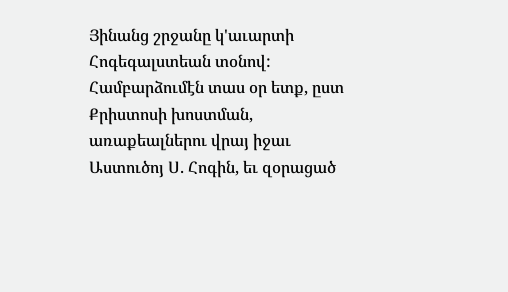Յինանց շրջանը կ'աւարտի Հոգեգալստեան տօնով: Համբարձումէն տաս օր ետք, ըստ Քրիստոսի խոստման, առաքեալներու վրայ իջաւ Աստուծոյ Ս. Հոգին, եւ զօրացած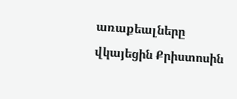առաքեալները վկայեցին Քրիստոսին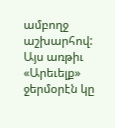ամբողջ աշխարհով:
Այս առթիւ «Արեւելք» ջերմօրէն կը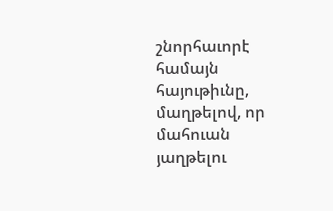շնորհաւորէ համայն հայութիւնը, մաղթելով, որ մահուան յաղթելու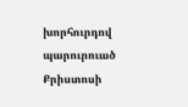խորհուրդով պարուրուած Քրիստոսի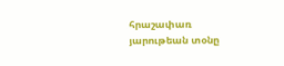հրաշափառ յարութեան տօնը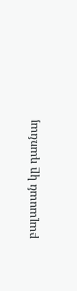բալասան կը դառնայ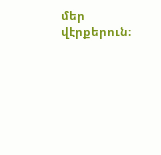մեր վէրքերուն։